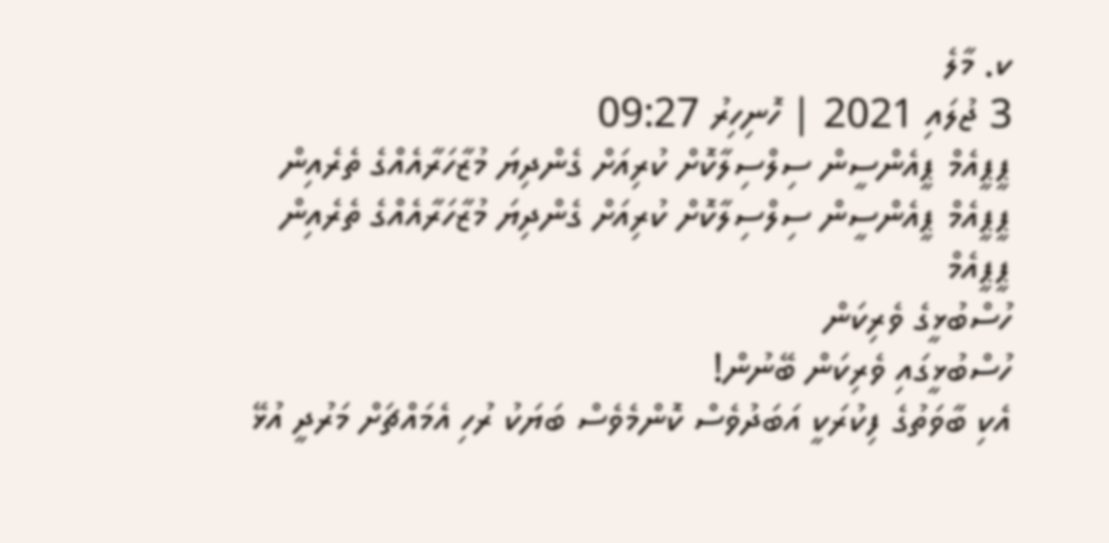ކ. މާލެ
3 ޖުލައި 2021 | ހޮނިހިރު 09:27
ޕީޕީއެމް ޕީއެންސީން ސިލްސިލާކޮށް ކުރިއަށް ގެންދިޔަ މުޒާހަރާއެއްގެ ތެރެއިން
ޕީޕީއެމް ޕީއެންސީން ސިލްސިލާކޮށް ކުރިއަށް ގެންދިޔަ މުޒާހަރާއެއްގެ ތެރެއިން
ޕީޕީއެމް
ހުސްބުޅީގެ ވެރިކަން
ހުސްބުޅީގައި ވެރިކަން ބޭނުން!
އެކި ބާވަތުގެ ފިކުރަކީ އަބަދުވެސް ކޮންމެވެސް ބަޔަކު ރުހި އެމައްޗަށް މަރުދީ އުޅޭ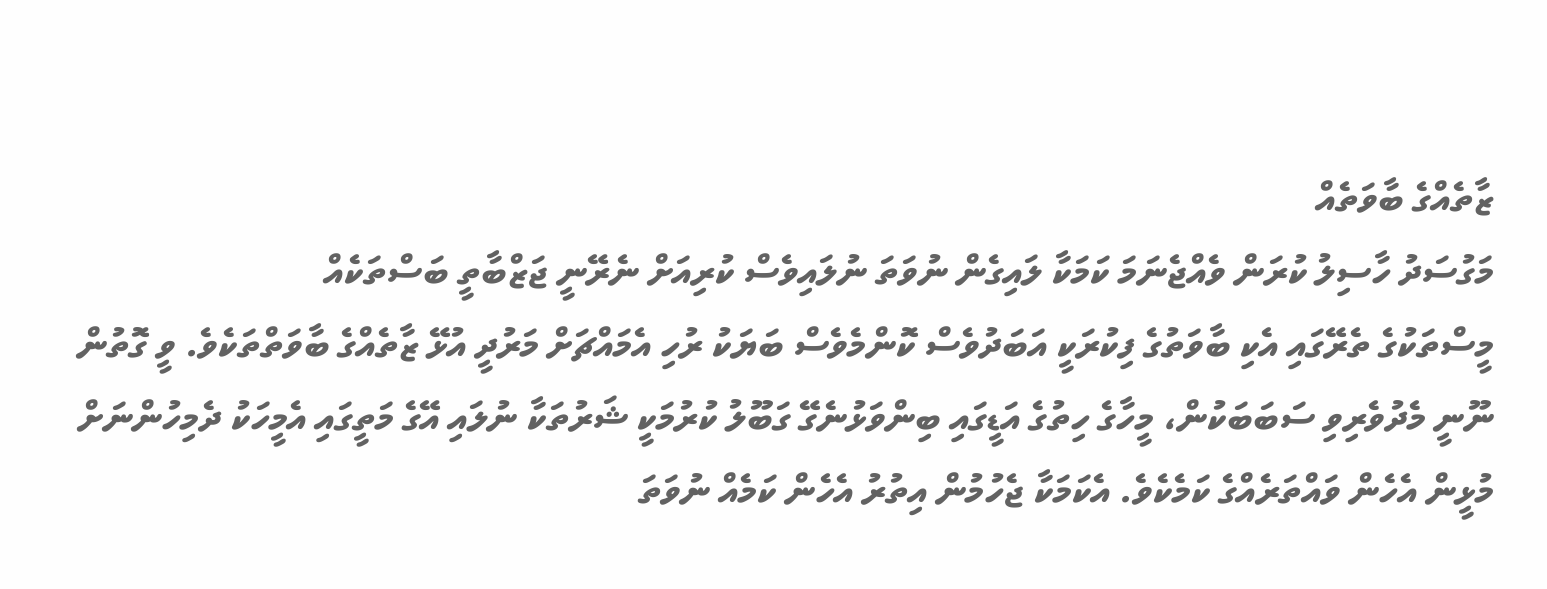ޒާތެއްގެ ބާވަތެއް
މަގުސަދު ހާސިލު ކުރަން ވެއްޖެނަމަ ކަމަކާ ލައިގެން ނުވަތަ ނުލައިވެސް ކުރިއަށް ނެރޭނީ ޖަޒްބާތީ ބަސްތަކެއް
މީސްތަކުގެ ތެރޭގައި އެކި ބާވަތުގެ ފިކުރަކީ އަބަދުވެސް ކޮންމެވެސް ބަޔަކު ރުހި އެމައްޗަށް މަރުދީ އުޅޭ ޒާތެއްގެ ބާވަތްތަކެވެ. ވީ ގޮތުން ނޫނީ މެދުވެރިވި ސަބަބަކުން، މީހާގެ ހިތުގެ އަޑީގައި ބިންވަޅުނެގޭ ގަބޫލު ކުރުމަކީ ޝަރުތަކާ ނުލައި އޭގެ މަތީގައި އެމީހަކު ދެމިހުންނަށް މުޅީން އެހެން ވައްތަރެއްގެ ކަމެކެވެ. އެކަމަކާ ޖެހުމުން އިތުރު އެހެން ކަމެއް ނުވަތަ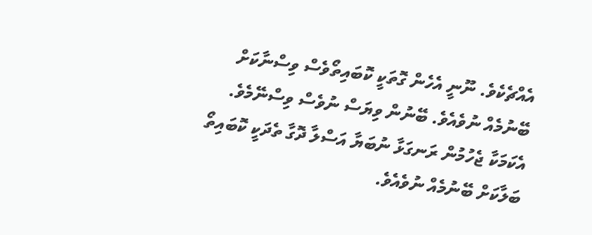އެއްޗެކެވެ. ނޫނީ އެހެން ގޮތަކީ ކޮބައިތޯވެސް ވިސްނާކަށް ބޭނުމެއް ނުވެއެވެ. ބޭނުން ވިޔަސް ނުވެސް ވިސްނޭމެވެ. އެކަމަކާ ޖެހުމުން ރަނގަޅާ ނުބަޔާ އަސްލާ ދޮގާ ތެދަކީ ކޮބައިތޯ ބަލާކަށް ބޭނުމެއް ނުވެއެވެ.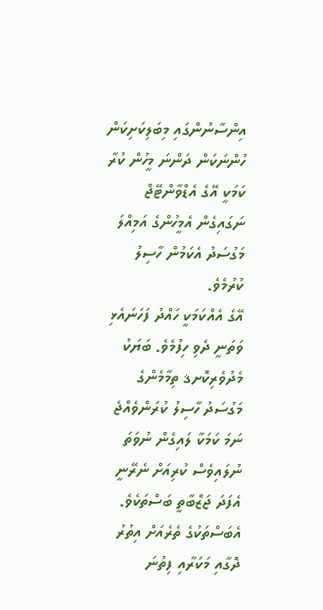އިންސާނުންގައި މިބަލިކަށިކަން ހުންނަކަން ދަންނަ މީހުން ކުރާ ކަމަކީ އޭގެ އެޑްވާންޓޭޖް ނަގައިގެން އެމީހުންގެ އަމިއްލަ މަގުސަދު އެކަމުން ހާސިލު ކުރުމެވެ.
އޭގެ އެއްކަމަކީ ހައްދު ފަހަނައެޅި ވަތަނީ ދެވި ހިފުމެވެ. ބަޔަކު މެދުވެރިކޮށޤ ތިމާމެންގެ މަގުސަދު ހާސިލު ކުރަންވެއްޖެ ނަމަ ކަމަކާ ލައިގެން ނުވަތަ ނުލައިވެސް ކުރިއަށް ނެރޭނީ އެފަދަ ޖަޒްބާތީ ބަސްތަކެވެ. އެބަސްތަކުގެ ތެރެއަށް އިތުރު ދޮގާއި މަކަރާއި ފިތުނަ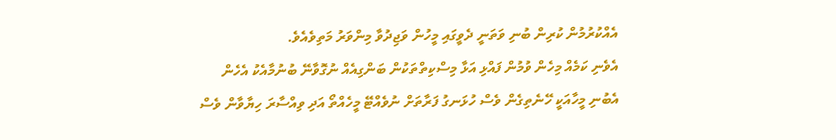އެއްކުރުމުން ކުރިން ބުނި ވަތަނީ ދެވީގައި މީހުން ވަޖިދުވާ މިންވަރު މަތިވެއެވެ.
އެވެނި ކަމެއް މިހެން ވުމުން ފައްޅި އަޅާ މިސްކިތްތަކުން ބަންގިއެއް ނުގޮވާނޭ ބުނުމާއެކު އެހެން އެބުނި މީހާއަކީ ހޭނެތިގެން ވެސް ހުޅަނގު ފަރާތަށް ނުވެއްޓޭ މީހެއްތޯ އަދި ވިއްސާރަ ހިޔާވާން ވެސް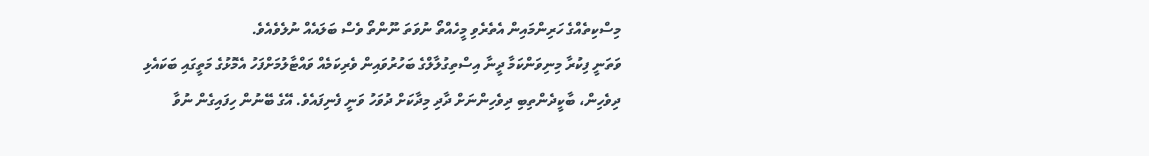މިސްކިތެއްގެ ހަރިންމައިން އެތެރެވި މީހެއްތޯ ނުވަތަ ނޫންތޯ ވެސް ބަލައެއް ނުލެވެއެވެ.
ވަތަނީ ފިކުރާ މިނިވަންކަމާ ދީނާ އިސްތިގުލާލްގެ ބަހުރުވައިން ވެރިކަމެއް ވައްޓާލުމަށްފަހު އެމޮޅުގެ މަތީގައި ބަކައެޅި ދިވެހިން، ބާކީދެންތިބި ދިވެހިންނަށް ދާދި މިދާކަށް ދުވަހު ވަނީ ފެނިފައެވެ. އޭގެ ބޭނުން ހިފައިގެން ނުވާ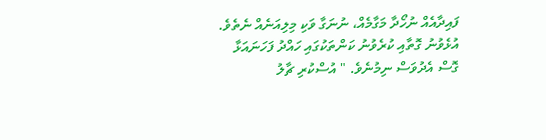ފައިދާއެއް ނުހޯދާ މަގާމެއް، ނުނަގާ ވަކި މިލިއަނެއް ނެތެވެ. އުޅެވުނު ގޮތާއި ކުރެވުނު ކަންތަކުގައި ހައްދު ފަހަނައަޅާ ގޮސް އެދުވަސް ނިމުނެވެ. " އުސްކުރި ޗާލު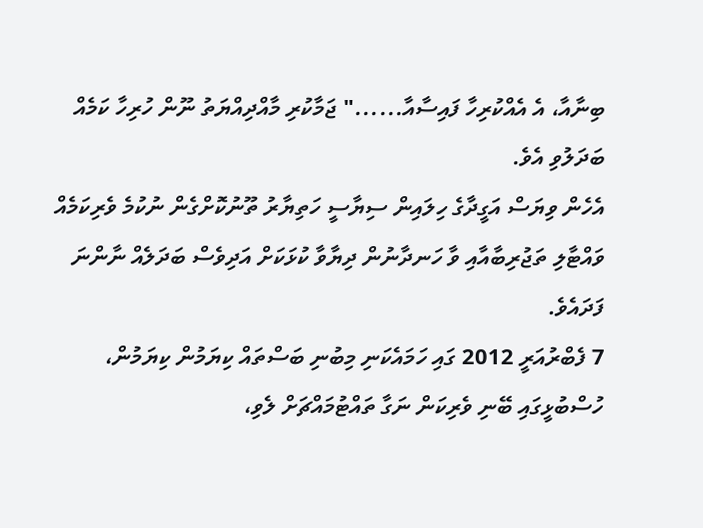ބިނާއާ، އެ އެއްކުރިހާ ފައިސާއާ......" ޖަމާކުރި މާއްދިއްޔަތު ނޫން ހުރިހާ ކަމެއް ބަދަލުވި އެވެ.
އެހެން ވިޔަސް އަގީދާގެ ހިލައިން ސިޔާސީ ހަތިޔާރު ތޫނުކޮށްގެން ނުކުމެ ވެރިކަމެއް ވައްޓާލި ތަޖުރިބާއާއި ވާ ހަނދާނުން ދިޔާވާ ކުޅަކަށް އަދިވެސް ބަދަލެއް ނާންނަ ފަދައެވެ.
7 ފެބްރުއަރީ 2012 ގައި ހަމައެކަނި މިބުނި ބަސްތައް ކިޔަމުން ކިޔަމުން، ހުސްބުޅީގައި ބޭނި ވެރިކަން ނަގާ ތައްޓުމައްޗަށް ލެވި،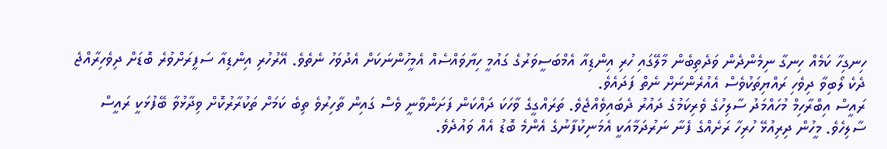ހިނގިހާ ކަމެއް ހިނގާ ނިމެންދެން ވަދެތިބެން މާލޭގައި ހުރި އިންޑިއާ އެމްބަސީވަރުގެ ގައުމީ ހިޔާވައްސެއް އެމީހުންނަކަށް އެދުވަހު ނެތެވެ. އޭރުހުރި އިންޑިއާ ސަފީރަށްވުރެ ބޮޑަށް ދިވެހިރާއްޖެ ދެކެ ލޯބިވާ ދިވެހި ރައްޔިތަކުވެސް އެއުރެންނަށް ނެތް ފަދައެވެ.
ރައީސް އިބްރާހިމް މުހައްމަދު ސާލިހުގެ ވެރިކަމުގެ ދައުރު ދެބައިވެއްޖެވެ. ތަރައްގީގެ ވާހަކަ ދައްކަން ފަށަންވާނީ ވެސް ގައިން ތާހިރުވެ ތިބެ ކަމަށް ތަކުރާރުކޮށް ވިދާޅުވާ ބޭފުޅަކީ ރައީސް ސާލިހެވެ. މީހުން ދިރިއުޅޭ ހުރިހާ ރަށެއްގެ ފެނާ ނަރުދަމާއަކީ އެމަނިކުފާނުގެ އެންމެ ބޮޑު އެއް ވައުދެވެ.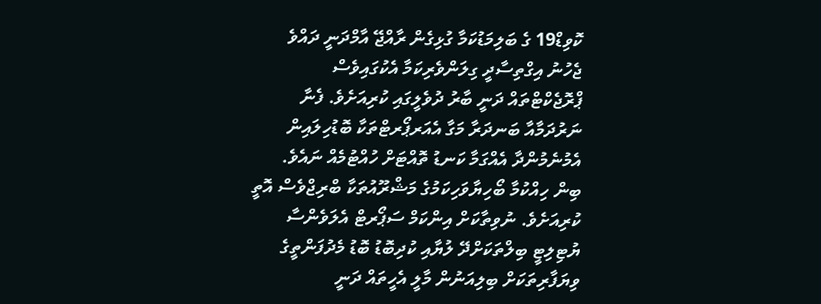ކޮވިޑް19 ގެ ބަލިމަޑުކަމާ ގުޅިގެން ރާއްޖޭ އާމްދަނީ ދައްވެ ޖެހުނު އިގްތިސާދީ ގިލަންވެރިކަމާ އެކުގައިވެސް  ޕްރޮޖެކްޓްތައް ދަނީ ބާރު ދުވެލީގައި ކުރިއަށެވެ. ފެނާ ނަރުދަމާއާ ބަނދަރާ މަގާ އެއަރޕޯރޓްތަކާ ބޮޑުހިލައިން އެމުނެމުންދާ އެއްގަމާ ކަނޑު ތޮއްޓަށް ހުއްޓުމެއް ނައެވެ. ބިން ހިއްކުމާ ބޯހިޔާވަހިކަމުގެ މަޝްރޫއުތަކާ ބްރިޖްވެސް އޮތީ ކުރިއަށެވެ. ނުވިތާކަށް އިންކަމް ސަޕޯރޓް އެލަވެންސާ ޔުޓިލިޓީ ބިލްތަކަށްދޭ ލުޔާއި ކުދިބޮޑު ބޮޑު މެދުފަންތީގެ ވިޔަފާރިތަކަށް ބިލިއަނުން މާލީ އެހީތައް ދަނީ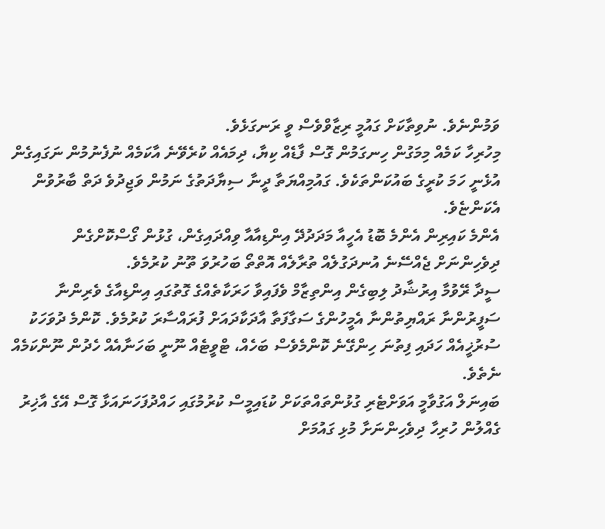ވަމުންނެވެ. ނުވިތާކަށް ގައުމީ ރިޒާވްވެސް ވީ ރަނގަޅެވެ.
މިހުރިހާ ކަމެއް މިމަގުން ހިނގަމުން ގޮސް ފާޑެއް ކިޔާ، ދިމައެއް ކުރެވޭނެ އާކަމެއް ނުފެނުމުން ނަގައިގެން އުޅެނީ ހަމަ ކުރީގެ ބައުކަންތަކެވެ. ގައުމިއްޔަތާ ދީނާ ސިޔާދަތުގެ ނަމުން ވަޖިދުވެ ދަތް ބާރުވުން އެކަންޏެވެ.
އެންމެ ކައިރިން އެންމެ ބޮޑު އެހީއާ މަދަދުދޭ އިންޑިއާއާ ވިއްދައިގެން، ގުޅުން ގޯސްކޮށްގެން ދިވެހިންނަށް ޖެއްސޭނެ އުނދަގުލެއް ތުރާލެއް އޮތްތޯ ބަހުރުވަ ތޫނު ކުރުމެވެ.
ސީދާ ރޭވުމާ އިރުޝާދު ލިބިގެން އިންތިޒާމް ވެފައިވާ ހަރަކާތެއްގެ ގޮތުގައި އިންޑިއާގެ ވެރިންނާ ސަފީރުންނާ ރައްޔިތުންނާ އެމީހުންގެ ސަގާފަތާ އާދަކާދައަށް ފުރައްސާރަ ކުރުމެވެ. ކޮންމެ ދުވަހަކު ސުރުޚީއެއް ހަދައި ފިތުނަ ހިންގޭނެ ކޮންމެވެސް ބަހެއް، ޓްވީޓެއް ނޫނީ ބަހަނާއެއް ހެދުން ނޫންކަމެއް ނެތެވެ.
ބައިނަލް އަގުވާމީ އަވަށްޓެރި ގުޅުންތައްތަކަށް ކުޑައިމީސް ކުރުމުގައި ހައްދުފަހަނައަޅާ ގޮސް އޭގެ އާޚިރު ގެއްލުން ހުރިހާ ދިވެހިންނަށާ މުޅި ގައުމަށް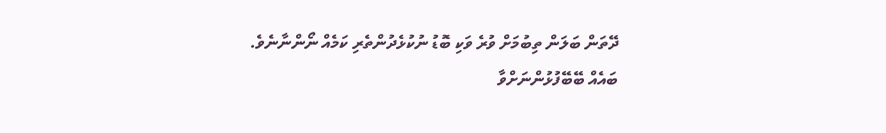ދޭތަން ބަލަން ތިބުމަށް ވުރެ ވަކި ބޮޑު ނުކުޅެދުންތެރި ކަމެއް ނޯންނާނެވެ.
ބައެއް ބޭބޭފުޅުންނަށްވާ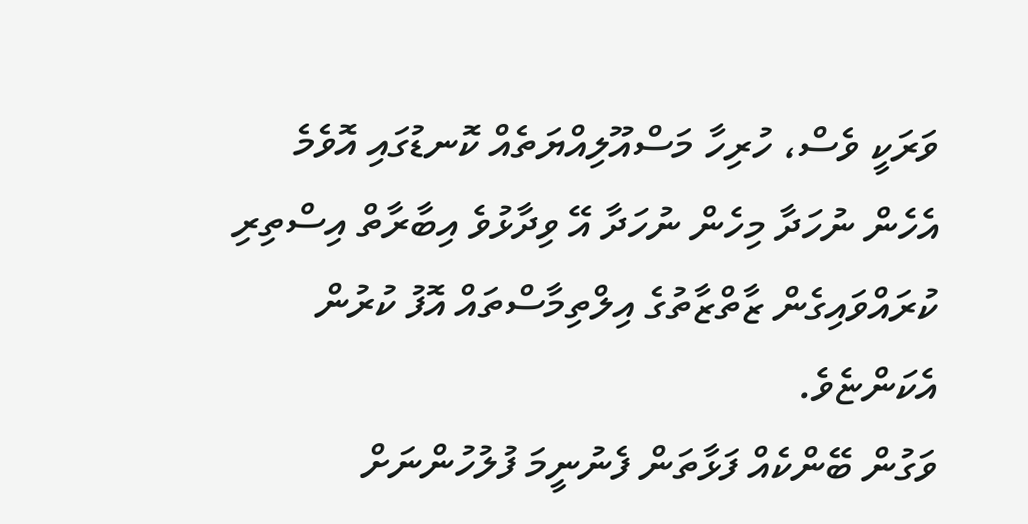ވަރަކީ ވެސް، ހުރިހާ މަސްއޫލިއްޔަތެއް ކޮނޑުގައި އޮވެމެ އެހެން ނުހަދާ މިހެން ނުހަދާ އޭ ވިދާޅުވެ އިބާރާތް އިސްތިރި ކުރައްވައިގެން ޒާތްޒާތުގެ އިލްތިމާސްތައް އޮފު ކުރުން އެކަންޏެވެ.
ވަގުން ބޭންކެއް ފަޅާތަން ފެނުނީމަ ފުލުހުންނަށް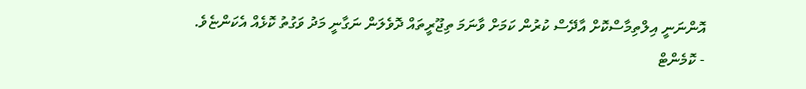އޮންނަނީ އިލްތިމާސްކޮށް އާދޭސް ކުރުން ކަމަށް ވާނަމަ ތިޖޫރީތައް ދޮވެލަން ނަގާނީ މަދު ވަގުތު ކޮޅެއް އެކަންޏެވެ.
- ކޮމެންޓް